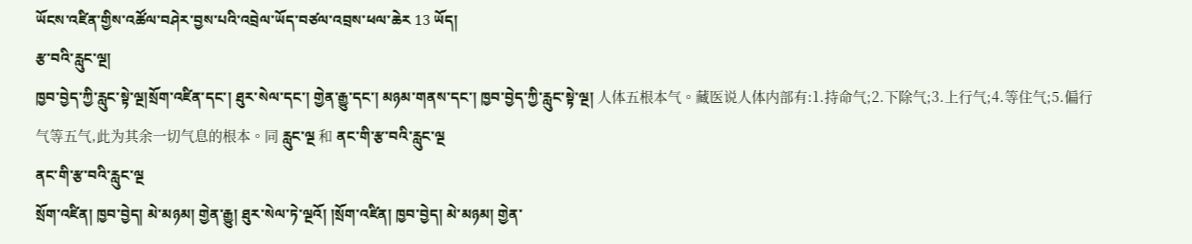ཡོངས་འཛིན་གྱིས་འཚོལ་བཤེར་བྱས་པའི་འབྲེལ་ཡོད་བཙལ་འབྲས་ཕལ་ཆེར 13 ཡོད།
རྩ་བའི་རླུང་ལྔ།
ཁྱབ་བྱེད་ཀྱི་རླུང་སྟེ་ལྔ།སྲོག་འཛིན་དང་། ཐུར་སེལ་དང་། གྱེན་རྒྱུ་དང་། མཉམ་གནས་དང་། ཁྱབ་བྱེད་ཀྱི་རླུང་སྟེ་ལྔ། 人体五根本气。藏医说人体内部有:1.持命气;2.下除气;3.上行气;4.等住气;5.偏行气等五气,此为其余一切气息的根本。同 རླུང་ལྔ 和 ནང་གི་རྩ་བའི་རླུང་ལྔ
ནང་གི་རྩ་བའི་རླུང་ལྔ
སྲོག་འཛིན། ཁྱབ་བྱེད། མེ་མཉམ། གྱེན་རྒྱུ། ཐུར་སེལ་ཏེ་ལྔའོ། །སྲོག་འཛིན། ཁྱབ་བྱེད། མེ་མཉམ། གྱེན་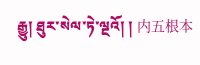རྒྱུ། ཐུར་སེལ་ཏེ་ལྔའོ། ། 内五根本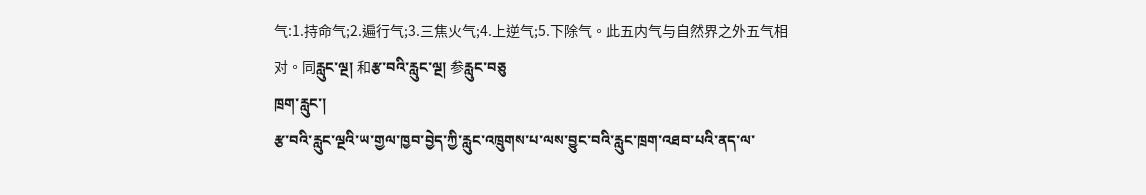气:1.持命气;2.遍行气;3.三焦火气;4.上逆气;5.下除气。此五内气与自然界之外五气相对。同རླུང་ལྔ། 和རྩ་བའི་རླུང་ལྔ། 参རླུང་བཅུ
ཁྲག་རླུང་།
རྩ་བའི་རླུང་ལྔའི་ཡ་གྱལ་ཁྱབ་བྱེད་ཀྱི་རླུང་འཁྲུགས་པ་ལས་བྱུང་བའི་རླུང་ཁྲག་འཐབ་པའི་ནད་ལ་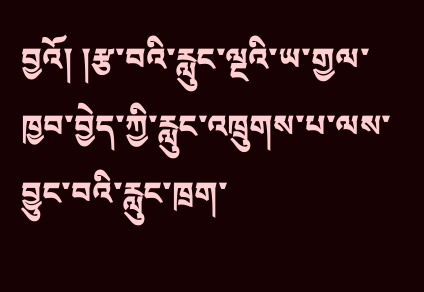བྱའོ། །རྩ་བའི་རླུང་ལྔའི་ཡ་གྱལ་ཁྱབ་བྱེད་ཀྱི་རླུང་འཁྲུགས་པ་ལས་བྱུང་བའི་རླུང་ཁྲག་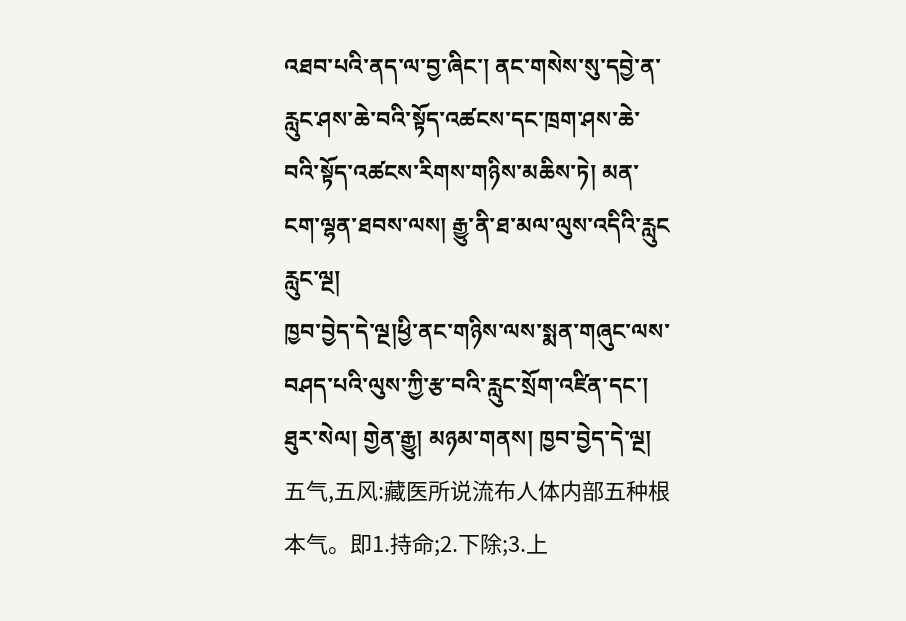འཐབ་པའི་ནད་ལ་བྱ་ཞིང་། ནང་གསེས་སུ་དབྱེ་ན་རླུང་ཤས་ཆེ་བའི་སྟོད་འཚངས་དང་ཁྲག་ཤས་ཆེ་བའི་སྟོད་འཚངས་རིགས་གཉིས་མཆིས་ཏེ། མན་ངག་ལྷན་ཐབས་ལས། རྒྱུ་ནི་ཐ་མལ་ལུས་འདིའི་རླུང
རླུང་ལྔ།
ཁྱབ་བྱེད་དེ་ལྔ།ཕྱི་ནང་གཉིས་ལས་སྨན་གཞུང་ལས་བཤད་པའི་ལུས་ཀྱི་རྩ་བའི་རླུང་སྲོག་འཛིན་དང་། ཐུར་སེལ། གྱེན་རྒྱུ། མཉམ་གནས། ཁྱབ་བྱེད་དེ་ལྔ། 五气,五风:藏医所说流布人体内部五种根本气。即1.持命;2.下除;3.上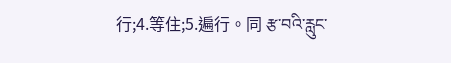行;4.等住;5.遍行。同 རྩ་བའི་རླུང་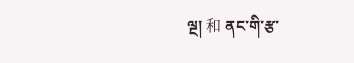ལྔ། 和 ནང་གི་རྩ་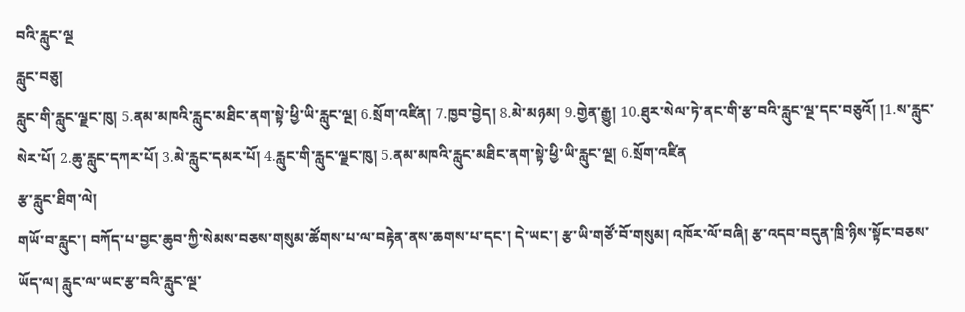བའི་རླུང་ལྔ
རླུང་བཅུ།
རླུང་གི་རླུང་ལྗང་ཁུ། 5.ནམ་མཁའི་རླུང་མཐིང་ནག་སྟེ་ཕྱི་ཡི་རླུང་ལྔ། 6.སྲོག་འཛིན། 7.ཁྱབ་བྱེད། 8.མེ་མཉམ། 9.གྱེན་རྒྱུ། 10.ཐུར་སེལ་ཏེ་ནང་གི་རྩ་བའི་རླུང་ལྔ་དང་བཅུའོ། །1.ས་རླུང་སེར་པོ། 2.ཆུ་རླུང་དཀར་པོ། 3.མེ་རླུང་དམར་པོ། 4.རླུང་གི་རླུང་ལྗང་ཁུ། 5.ནམ་མཁའི་རླུང་མཐིང་ནག་སྟེ་ཕྱི་ཡི་རླུང་ལྔ། 6.སྲོག་འཛིན
རྩ་རླུང་ཐིག་ལེ།
གཡོ་བ་རླུང་། བཀོད་པ་བྱང་ཆུབ་ཀྱི་སེམས་བཅས་གསུམ་ཚོགས་པ་ལ་བརྟེན་ནས་ཆགས་པ་དང་། དེ་ཡང་། རྩ་ཡི་གཙོ་བོ་གསུམ། འཁོར་ལོ་བཞི། རྩ་འདབ་བདུན་ཁྲི་ཉིས་སྟོང་བཅས་ཡོད་ལ། རླུང་ལ་ཡང་རྩ་བའི་རླུང་ལྔ་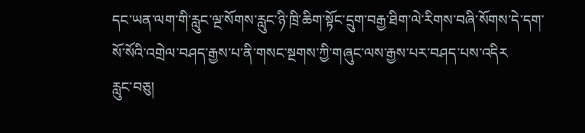དང་ཡན་ལག་གི་རླུང་ལྔ་སོགས་རླུང་ཉི་ཁྲི་ཆིག་སྟོང་དྲུག་བརྒྱ་ཐིག་ལེ་རིགས་བཞི་སོགས་དེ་དག་སོ་སོའི་འགྲེལ་བཤད་རྒྱས་པ་ནི་གསང་སྔགས་ཀྱི་གཞུང་ལས་རྒྱས་པར་བཤད་པས་འདིར
རླུང་བཅུ།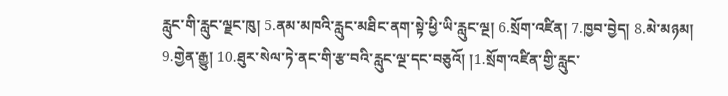རླུང་གི་རླུང་ལྗང་ཁུ། 5.ནམ་མཁའི་རླུང་མཐིང་ནག་སྟེ་ཕྱི་ཡི་རླུང་ལྔ། 6.སྲོག་འཛིན། 7.ཁྱབ་བྱེད། 8.མེ་མཉམ། 9.གྱེན་རྒྱུ། 10.ཐུར་སེལ་ཏེ་ནང་གི་རྩ་བའི་རླུང་ལྔ་དང་བཅུའོ། །1.སྲོག་འཛིན་གྱི་རླུང་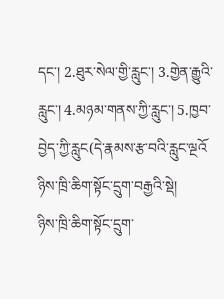དང་། 2.ཐུར་སེལ་གྱི་རླུང་། 3.གྱེན་རྒྱུའི་རླུང་། 4.མཉམ་གནས་ཀྱི་རླུང་། 5.ཁྱབ་བྱེད་ཀྱི་རླུང(དེ་རྣམས་རྩ་བའི་རླུང་ལྔའོ
ཉིས་ཁྲི་ཆིག་སྟོང་དྲུག་བརྒྱའི་སྡེ།
ཉིས་ཁྲི་ཆིག་སྟོང་དྲུག་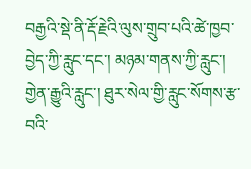བརྒྱའི་སྡེ་ནི་རྡོ་རྗེའི་ལུས་གྲུབ་པའི་ཚེ་ཁྱབ་བྱེད་ཀྱི་རླུང་དང་། མཉམ་གནས་ཀྱི་རླུང་། གྱེན་རྒྱུའི་རླུང་། ཐུར་སེལ་གྱི་རླུང་སོགས་རྩ་བའི་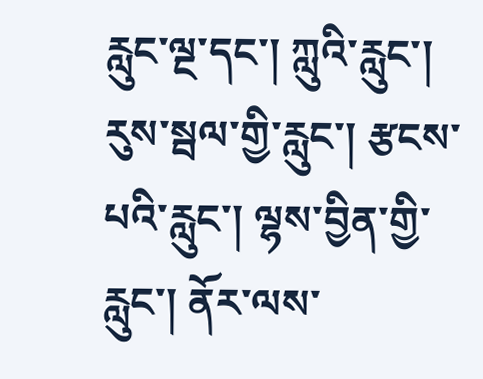རླུང་ལྔ་དང་། ཀླུའི་རླུང་། རུས་སྦལ་གྱི་རླུང་། རྩངས་པའི་རླུང་། ལྷས་བྱིན་གྱི་རླུང་། ནོར་ལས་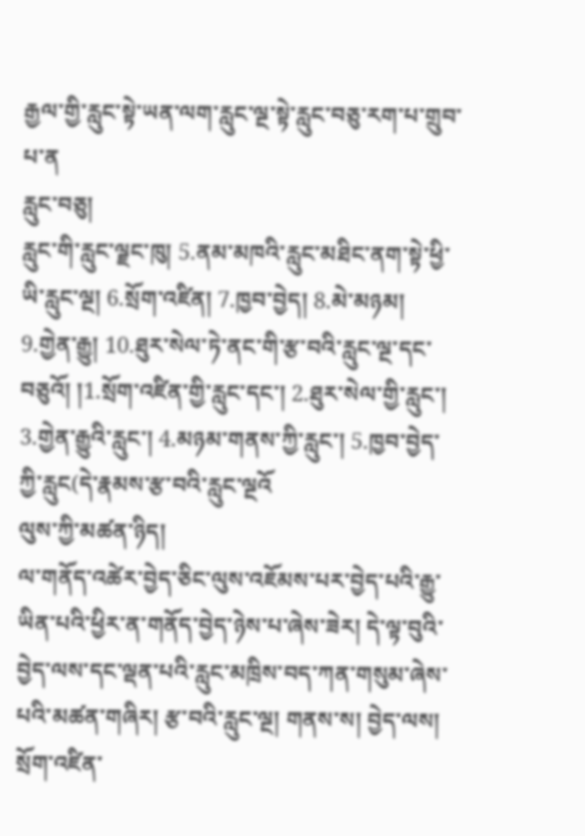རྒྱལ་གྱི་རླུང་སྟེ་ཡན་ལག་རླུང་ལྔ་སྟེ་རླུང་བཅུ་རག་པ་གྲུབ་པ་ན
རླུང་བཅུ།
རླུང་གི་རླུང་ལྗང་ཁུ། 5.ནམ་མཁའི་རླུང་མཐིང་ནག་སྟེ་ཕྱི་ཡི་རླུང་ལྔ། 6.སྲོག་འཛིན། 7.ཁྱབ་བྱེད། 8.མེ་མཉམ། 9.གྱེན་རྒྱུ། 10.ཐུར་སེལ་ཏེ་ནང་གི་རྩ་བའི་རླུང་ལྔ་དང་བཅུའོ། །1.སྲོག་འཛིན་གྱི་རླུང་དང་། 2.ཐུར་སེལ་གྱི་རླུང་། 3.གྱེན་རྒྱུའི་རླུང་། 4.མཉམ་གནས་ཀྱི་རླུང་། 5.ཁྱབ་བྱེད་ཀྱི་རླུང(དེ་རྣམས་རྩ་བའི་རླུང་ལྔའོ
ལུས་ཀྱི་མཚན་ཉིད།
ལ་གནོད་འཚེར་བྱེད་ཅིང་ལུས་འཇོམས་པར་བྱེད་པའི་རྒྱུ་ཡིན་པའི་ཕྱིར་ན་གནོད་བྱེད་ཉེས་པ་ཞེས་ཟེར། དེ་ལྟ་བུའི་བྱེད་ལས་དང་ལྡན་པའི་རླུང་མཁྲིས་བད་ཀན་གསུམ་ཞེས་པའི་མཚན་གཞིར། རྩ་བའི་རླུང་ལྔ། གནས་ས། བྱེད་ལས། སྲོག་འཛིན་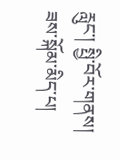རླུང་། སྤྱི་བོར་གནས། ཟས་སྐོམ་མིད་པ།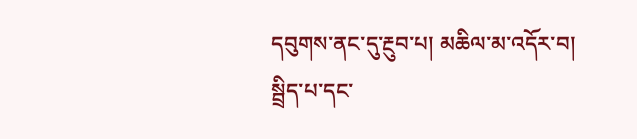དབུགས་ནང་དུ་རྔུབ་པ། མཆིལ་མ་འདོར་བ། སྦྲིད་པ་དང་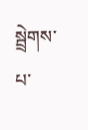སྦྲེགས་པ་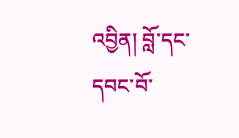འབྱིན། བློ་དང་དབང་བོ་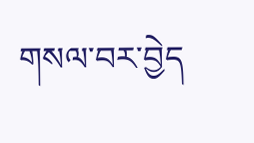གསལ་བར་བྱེད